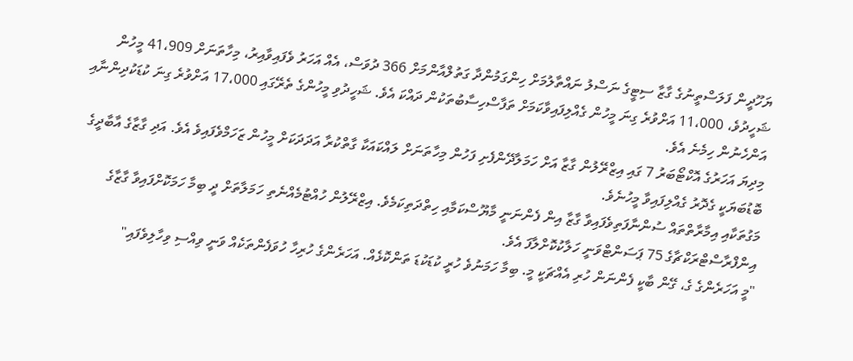ޔަހޫދީން ފަލަސްތީނުގެ ގާޒާ ސިޓީގެ ނަސްލު ނައްތާލުމަށް ހިންގަމުންދާ ގަތުލްއާންމަށް 366 ދުވަސް، އެއް އަހަރު ވެފައިވާއިރު، މިހާތަނަށް 41،909 މީހުން ޝަހީދުވެ، 11،000 އަށްވުރެ ގިނަ މީހުން ގެއްލިފައިވާކަމަށް ތަފާސްހިސާބުތަކުން ދައްކަ އެވެ. ޝަހީދުވި މީހުންގެ ތެރޭގައި 17،000 އަށްވުރެ ގިނަ ކުޑަކުދިންނާއި އަންހެނުން ހިމެނެ އެވެ.
މިދިޔަ އަހަރުގެ އޮކްޓޯބަރު 7 ގައި އިޒްރޭލުން ގާޒާ އަށް ހަމަލާދޭންފެށި ފަހުން މިހާތަނަށް ލައްކައަކާ ގާތްކުރާ އަދަދަކަށް މީހުން ޒަހަމްވެފައިވެ އެވެ. އަދި ގާޒާގެ އާބާދީގެ ބޮޑުބަޔަކީ ގެދޮރު ގެއްލިފައިވާ މީހުނެވެ.
މަގުތަކާއި އިމާރާތްތައް ސުންނާފަތިވެފައިވާ ގާޒާ އިން ފެންނަނީ މާޔޫސްކަމާއި ހިތްދަތިކަމެވެ. އިޒްރޭލުން ހުއްޓުމެއްނެތި ހަމަލާތަށް ދީ ބިމާ ހަމަކޮށްފައިވާ ގާޒާގެ އިންފްރާސްޓްރަކްޗާގެ 75 ޕަސަންޓްވަނީ ހަލާކުކޮށްލާފަ އެވެ.
"މީ އަހަރެންގެ ގެ، ގޭން ބާކީ ފެންނަން ހުރި އެއްޗަކީ މީ. ބިމާ ހަމަނުވެ ހުރީ ކުޑަކުޑަ ތަންކޮޅެއް. އަހަރެންގެ ހުރިހާ ހުވަފެންތަކެއް ވަނީ ވިއްސި ވިހާލިވެފައި"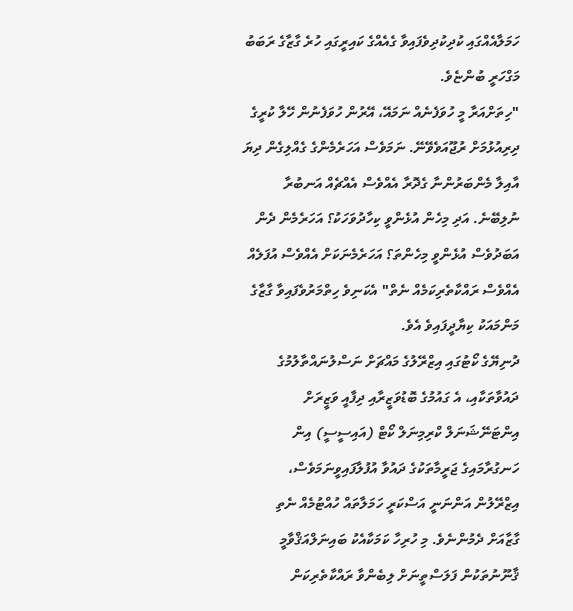ހަމަލާއެއްގައި ކުދިކުދިވެފައިވާ ގެއެއްގެ ކައިރީގައި ހުރެ ގާޒާގެ ރަބަބު މަގްހަރީ ބުންޏެވެ.
"ހިތަށްއަރާ މީ ހުވަފެނެއް ނަމައޭ، އޭރުން ހުވަފެނުން ހޭލާ ކުރީގެ ދިރިއުޅުމަށް ރުޖޫއަވެވޭނޭ. ނަމަވެސް އަހަރެމެންގެ ގެއްލިގެން ދިޔަ އާއިލާ މެންބަރުންނާ ގެދޮރާ އެއްވެސް އެއްޗެއް އަނބުރާ ނުލިބޭނެ. އަދި މިހެން އުޅެންވީ ކިހާދުވަހަކު؟ އަހަރެމެން ދެން އަބަދުވެސް އުޅެންވީ މިހެންތަ؟ އަހަރެމެނަކަށް އެއްވެސް އުފަލެއް އެއްވެސް ރައްކާތެރިކަމެއް ނެތް" އެކަނިވެ ހިތްމަރުވެފައިވާ ގާޒާގެ މަންމައަކު ކިޔާދީފައިވެ އެވެ.
ދުނިޔޭގެ ކޯޓުގައި އިޒްރޭލުގެ މައްޗަށް ނަސްލުނައްތާލުމުގެ ދައުވާތަކާއި، އެ ގައުމުގެ ބޮޑުވަޒީރާއި ދިފާއީ ވަޒީރަށް އިންޓަނޭޝަނަލް ކްރިމިނަލް ކޯޓް (އައިސީސީ) އިން ހަނގުރާމައިގެ ޖަރީމާތަކުގެ ދައުވާ އުފުލާފައިވީނަމަވެސް، އިޒްރޭލުން އަންނަނީ އަސްކަރީ ހަމަލާތައް ހުއްޓުމެއް ނެތި ގާޒާއަށް ދެމުންނެވެ. މި ހުރިހާ ކަމަކާއެކު ބައިނަލްއަޤްވާމީ ޤާނޫނުތަކުން ފަލަސްތީނަށް ލިބެންވާ ރައްކާތެރިކަން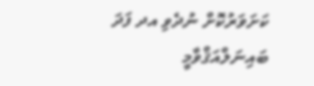ކަށަވަރުކޮށް ނުދެވި އދ ފަދަ ބައިނަލްއަޤްވާމީ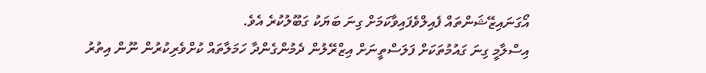އޯގަނައިޒޭޝަންތައް ފެއިލްވެފައިވާކަމަށް ގިނަ ބަޔަކު ގަބޫލުކުރެ އެވެ.
އިސްލާމީ ގިނަ ގައުމުތަކަށް ފަލަސްތީނަށް އިޒްރޭލުން ދެމުންގެންދާ ހަމަލާތައް ކުށްވެރިކުރުން ނޫން އިތުރު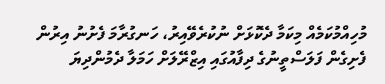މުހިއްމުކަމެއް މިކަމާ ދެކޮޅަށް ނުކުރެވޭއިރު، ހަނގުރާމަ ފެށުނު އިރުން ފެށިގެން ފަލަސްތީނުގެ ދިފާއުގައި އިޒްރޭލަށް ހަމަލާ ދެމުންދިޔަ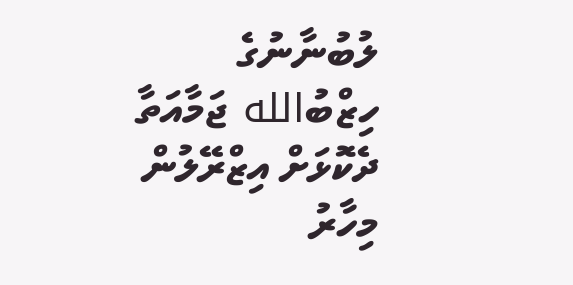ލުބުނާނުގެ ހިޒްބުالله ޖަމާއަތާ ދެކޮޅަށް އިޒްރޭލުން މިހާރު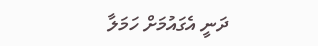ދަނީ އެގައުމަށް ހަމަލާ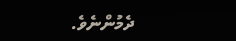ދެމުންނެވެ.